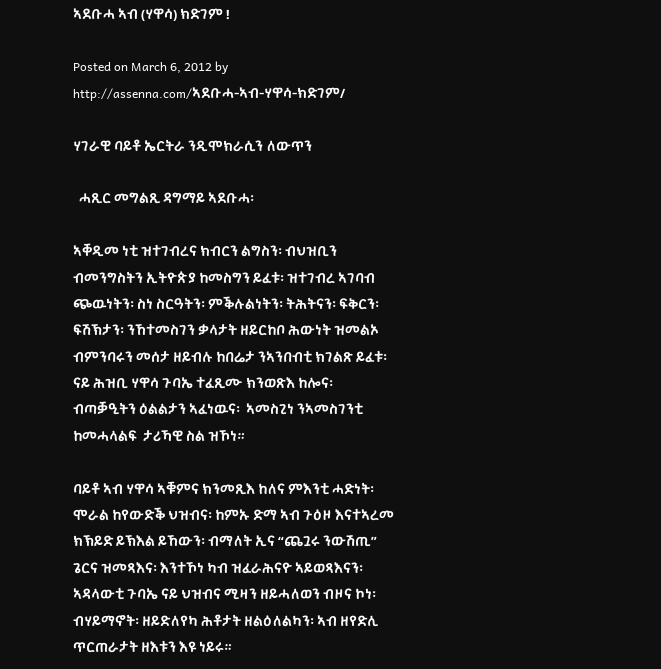ኣደቡሓ ኣብ (ሃዋሳ) ክድገም !

Posted on March 6, 2012 by http://assenna.com/ኣደቡሓ-ኣብ-ሃዋሳ-ክድገም/

ሃገራዊ ባይቶ ኤርትራ ንዲሞክራሲን ለውጥን

  ሓጺር መግልጺ ዳግማይ ኣደቡሓ፡

ኣቐዲመ ነቲ ዝተገብረና ክብርን ልግስን፡ ብህዝቢን ብመንግስትን ኢትዮጵያ ከመስግን ይፈቱ፡ ዝተገብረ ኣገባብ ጭዉነትን፡ ስነ ስርዓትን፡ ምቕሉልነትን፡ ትሕትናን፡ ፍቅርን፡ ፍሽኽታን፡ ንኸተመስገን ቃላታት ዘይርከቦ ሕውነት ዝመልኦ ብምንባሩን መሰታ ዘይብሉ ከበሬታ ንኣንበብቲ ክገልጽ ይፈቱ፡ ናይ ሕዝቢ ሃዋሳ ጉባኤ ተፈጺሙ ክንወጽእ ከሎና፡ ብጣቓዒትን ዕልልታን ኣፈነዉና፡  ኣመስጊነ ንኣመስገንቲ ከመሓላልፍ  ታሪኻዊ ስል ዝኾነ።

ባይቶ ኣብ ሃዋሳ ኣቑምና ክንመጺእ ከለና ምእንቲ ሓድነት፡ ሞራል ከየውድቕ ህዝብና፡ ከምኡ ድማ ኣብ ጉዕዞ እናተኣረመ ክኽይድ ይኽእል ይኸውን፡ ብማለት ኢና “ጨጓሩ ንውሽጢ” ጌርና ዝመጻእና፡ እንተኾነ ካብ ዝፈራሕናዮ ኣይወጻእናን፡ ኣዳላውቲ ጉባኤ ናይ ህዝብና ሚዛን ዘይሓለወን ብዞና ኮነ፡ ብሃይማኖት፡ ዘይድለየካ ሕቶታት ዘልዕለልካን፡ ኣብ ዘየድሊ ጥርጠራታት ዘእቱን እዩ ነይሩ።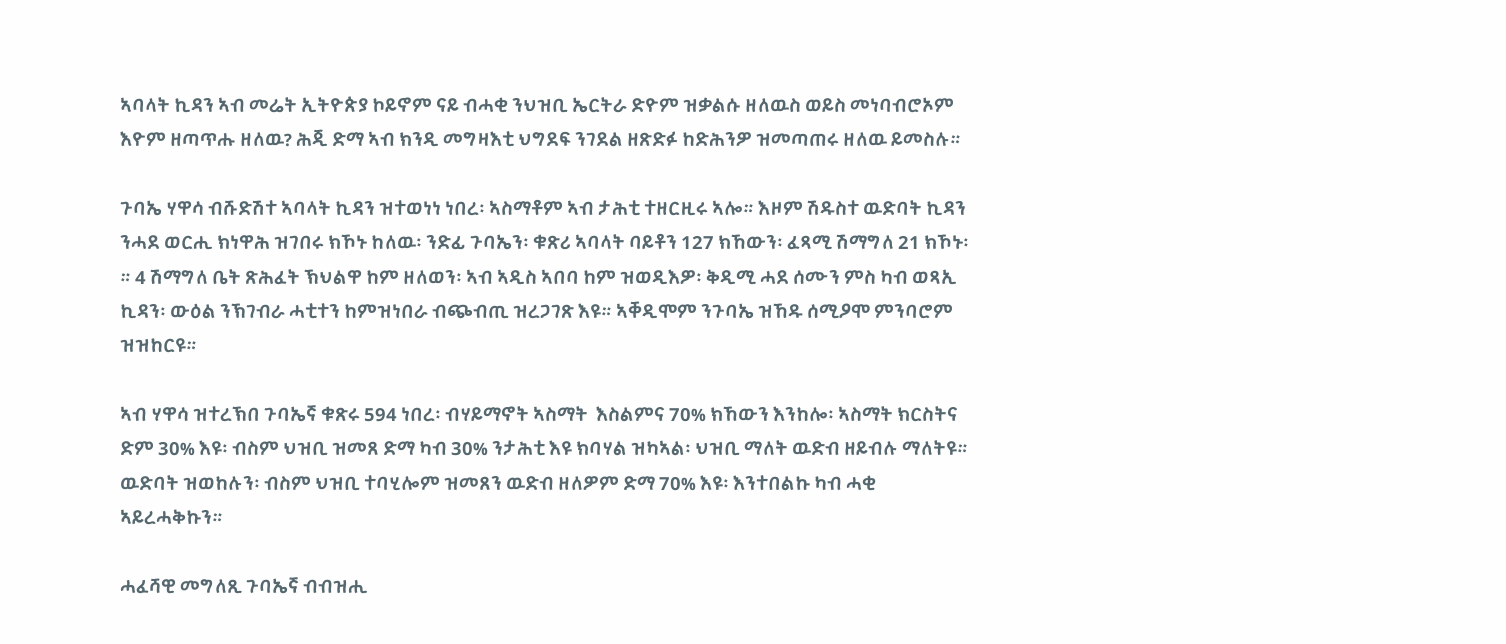ኣባላት ኪዳን ኣብ መሬት ኢትዮጵያ ኮይኖም ናይ ብሓቂ ንህዝቢ ኤርትራ ድዮም ዝቃልሱ ዘለዉስ ወይስ መነባብሮኦም እዮም ዘጣጥሑ ዘለዉ? ሕጂ ድማ ኣብ ክንዲ መግዛእቲ ህግደፍ ንገደል ዘጽድፉ ከድሕንዎ ዝመጣጠሩ ዘለዉ ይመስሉ።

ጉባኤ ሃዋሳ ብሹድሽተ ኣባላት ኪዳን ዝተወነነ ነበረ፡ ኣስማቶም ኣብ ታሕቲ ተዘርዚሩ ኣሎ። እዞም ሽዱስተ ዉድባት ኪዳን ንሓደ ወርሒ ክነዋሕ ዝገበሩ ክኾኑ ከለዉ፡ ንድፊ ጉባኤን፡ ቁጽሪ ኣባላት ባይቶን 127 ክኸውን፡ ፈጻሚ ሽማግለ 21 ክኾኑ፡። 4 ሽማግለ ቤት ጽሕፈት ኽህልዋ ከም ዘለወን፡ ኣብ ኣዲስ ኣበባ ከም ዝወዲእዎ፡ ቅዲሚ ሓደ ሰሙን ምስ ካብ ወጻኢ ኪዳን፡ ውዕል ንኽገብራ ሓቲተን ከምዝነበራ ብጭብጢ ዝረጋገጽ እዩ። ኣቐዲሞም ንጉባኤ ዝኸዱ ሰሚዖሞ ምንባሮም ዝዝከርዩ።

ኣብ ሃዋሳ ዝተረኽበ ጉባኤኛ ቁጽሩ 594 ነበረ፡ ብሃይማኖት ኣስማት  እስልምና 70% ክኸውን እንከሎ፡ ኣስማት ክርስትና ድም 30% እዩ፡ ብስም ህዝቢ ዝመጸ ድማ ካብ 30% ንታሕቲ እዩ ክባሃል ዝካኣል፡ ህዝቢ ማለት ዉድብ ዘይብሉ ማለትዩ። ዉድባት ዝወከሉን፡ ብስም ህዝቢ ተባሂሎም ዝመጸን ዉድብ ዘለዎም ድማ 70% እዩ፡ እንተበልኩ ካብ ሓቂ ኣይረሓቅኩን።

ሓፈሻዊ መግለጺ ጉባኤኛ ብብዝሒ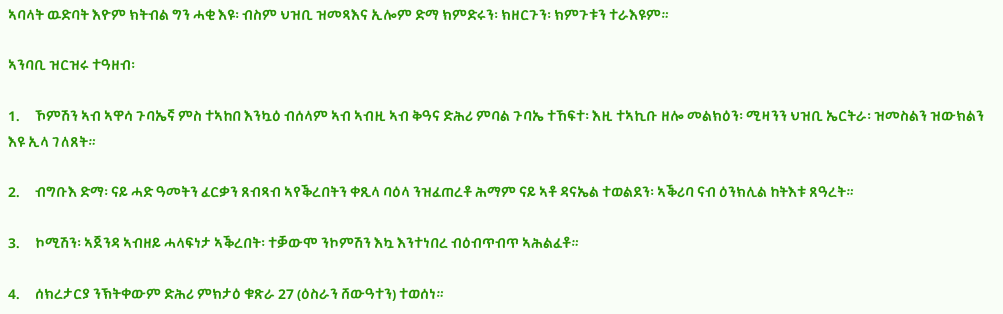ኣባላት ዉድባት እዮም ክትብል ግን ሓቂ እዩ፡ ብስም ህዝቢ ዝመጻእና ኢሎም ድማ ክምድሩን፡ ክዘርጉን፡ ክምጉቱን ተራእዩም።

ኣንባቢ ዝርዝሩ ተዓዘብ፡

1.     ኾምሽን ኣብ ኣዋሳ ጉባኤኛ ምስ ተኣከበ እንኳዕ ብሰላም ኣብ ኣብዚ ኣብ ቅዓና ድሕሪ ምባል ጉባኤ ተኸፍተ፡ እዚ ተኣኪቡ ዘሎ መልክዕን፡ ሚዛንን ህዝቢ ኤርትራ፡ ዝመስልን ዝውክልን እዩ ኢላ ገለጸት።

2.     ብግቡእ ድማ፡ ናይ ሓድ ዓመትን ፈርቃን ጸብጻብ ኣየቕረበትን ቀጺላ ባዕላ ንዝፈጠረቶ ሕማም ናይ ኣቶ ዳናኤል ተወልደን፡ ኣቕሪባ ናብ ዕንክሊል ከትእቱ ጸዓረት።

3.     ኮሚሽን፡ ኣጀንዳ ኣብዘይ ሓላፍነታ ኣቕረበት፡ ተቓውሞ ንኮምሽን እኳ እንተነበረ ብዕብጥብጥ ኣሕልፈቶ።

4.     ሰክረታርያ ንኽትቀውም ድሕሪ ምክታዕ ቁጽራ 27 (ዕስራን ሸውዓተን) ተወሰነ።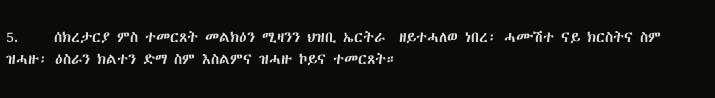5.     ሰክረታርያ ምስ ተመርጸት መልክዕን ሚዛንን ህዝቢ ኤርትራ  ዘይተሓለወ ነበረ፡ ሓሙሽተ ናይ ክርስትና ስም ዝሓዙ፡ ዕስራን ክልተን ድማ ስም እስልምና ዝሓዙ ኮይና ተመርጸት።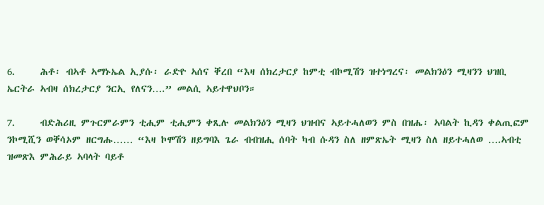6.     ሕቶ፡ ብኣቶ ኣማኑኤል ኢያሱ፡ ራድዮ ኣሰና ቐረበ “እዛ ሰክረታርያ ከምቲ ብኮሚሽን ዝተነግረና፡ መልክንዕን ሚዛንን ህዝቢ ኤርትራ ኣብዛ ሰክረታርያ ንርኢ የለናን….” መልሲ ኣይተዋህቦን።

7.     ብድሕሪዚ ምጉርምራምን ቲሒም ቲሒምን ቀጺሉ መልክንዕን ሚዛን ህዝብና ኣይተሓለወን ምስ በዝሔ፡ ኣባልት ኪዳን ቀልጢፎም ንኮሚሺን ወቐሳኦም ዘርግሑ…… “እዛ ኮሞሽን ዘይግባእ ጌራ ብብዝሒ ሰባት ካብ ሱዳን ስለ ዘምጽኤት ሚዛን ስለ ዘይተሓለወ ….ኣብቲ ዝመጽእ ምሕራይ ኣባላት ባይቶ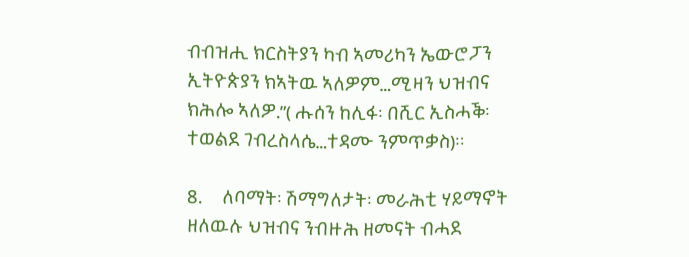ብብዝሒ ክርስትያን ካብ ኣመሪካን ኤውሮፓን ኢትዮጵያን ክኣትዉ ኣለዎም…ሚዛን ህዝብና ክሕሎ ኣለዎ.”( ሑሰን ከሊፋ፡ በሺር ኢስሓቕ፡ ተወልደ ገብረስላሴ…ተዳሙ ንምጥቃስ)።

8.     ለባማት፡ ሽማግለታት፡ መራሕቲ ሃይማኖት ዘለዉሉ ህዝብና ንብዙሕ ዘመናት ብሓደ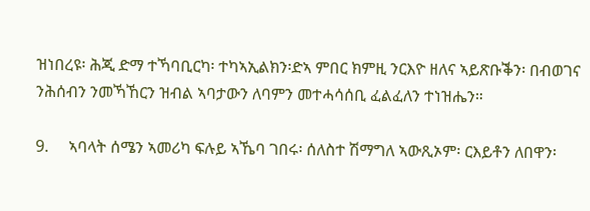ዝነበረዩ፡ ሕጂ ድማ ተኻባቢርካ፡ ተካኣኢልክን፡ድኣ ምበር ክምዚ ንርእዮ ዘለና ኣይጽቡቕን፡ በብወገና ንሕሰብን ንመኻኸርን ዝብል ኣባታውን ለባምን መተሓሳሰቢ ፈልፈለን ተነዝሔን።

9.     ኣባላት ሰሜን ኣመሪካ ፍሉይ ኣኼባ ገበሩ፡ ሰለስተ ሽማግለ ኣውጺኦም፡ ርእይቶን ለበዋን፡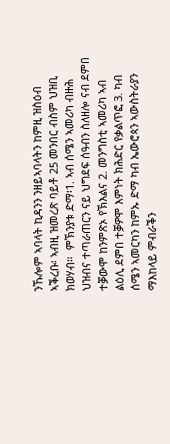ንኹሎም ኣባላት ኪዳንን ንዘይኣባላትን ከምዚ ዝስዕብ ኣቕረቡ፡ ኣብዚ ዝመረጽ ባይቶ 25 መንበር ብስም ህዝቢ ክወሃብ።  ምኽንያቱ ድማ፡1. ኣብ ሰሜን ኣመሪካ ብዙሕ ህዝብና ተጣራጠርን ናይ ህግደፍ ሰዓብን ስለዘሎ ናብ ደምበ ተቓውሞ ከንምጽኦ የኽእልና 2. መንግስቲ ኣመሪካ ኣብ ልዕሊ ደምበ ተቓዎሞ እምነት ክሕድር የቃልጥፎ 3. ካብ ሰሜን ኣመርካን ከምኡ ድማ ካብ ኤውሮጳን ኣውስትራያን ማእከላይ ምብራቕን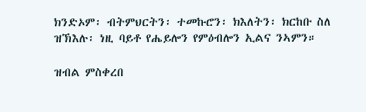ክንድኦም፡ ብትምህርትን፡ ተመኩሮን፡ ክእለትን፡ ክርከቡ ስለ ዝኽእሉ፡ ነዚ ባይቶ የሔይሎን የምዕብሎን ኢልና ንኣምን።

ዝብል ምስቀረበ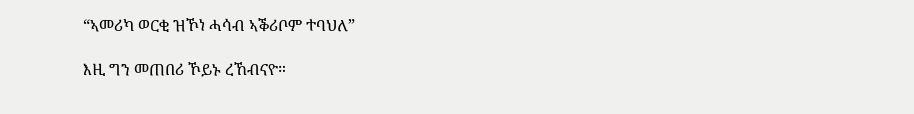“ኣመሪካ ወርቂ ዝኾነ ሓሳብ ኣቕሪቦም ተባህለ”

እዚ ግን መጠበሪ ኾይኑ ረኸብናዮ።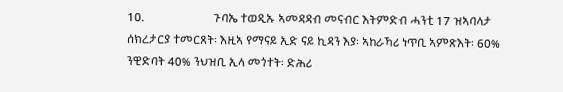10.                       ጉባኤ ተወዲኡ ኣመዳዳብ መናብር እትምድብ ሓንቲ 17 ዝኣባላታ ሰክረታርያ ተመርጸት፡ እዚኣ የማናይ ኢድ ናይ ኪዳን እያ፡ ኣከራኻሪ ነጥቢ ኣምጽእት፡ 60% ንዊድባት 40% ንህዝቢ ኢላ መጎተት፡ ድሕሪ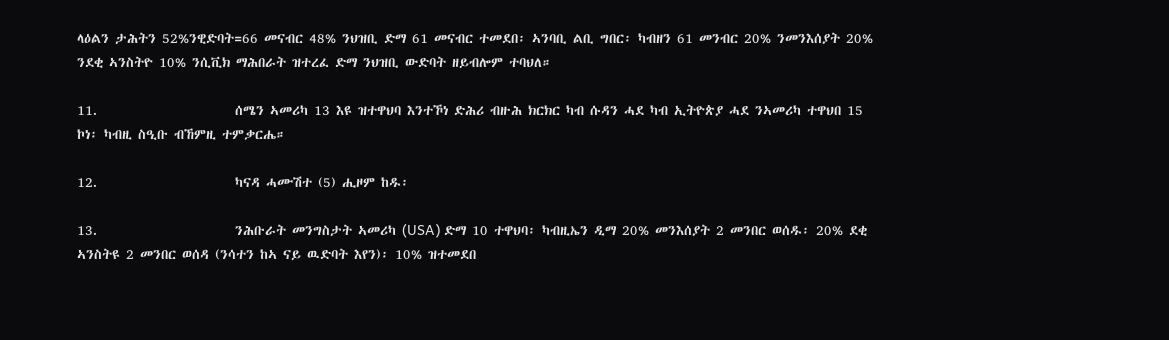ላዕልን ታሕትን 52%ንዊድባት=66 መናብር 48% ንህዝቢ ድማ 61 መናብር ተመደበ፡ ኣንባቢ ልቢ ግበር፡ ካብዘን 61 መንብር 20% ንመንእሰያት 20% ንደቂ ኣንስትዮ 10% ንሲቪክ ማሕበራት ዝተረፈ ድማ ንህዝቢ ውድባት ዘይብሎም ተባህለ።

11.                       ሰሜን ኣመሪካ 13 እዩ ዝተዋህባ እንተኾነ ድሕሪ ብዙሕ ክርክር ካብ ሱዳን ሓደ ካብ ኢትዮጵያ ሓደ ንኣመሪካ ተዋህበ 15 ኮነ፡ ካብዚ ስዒቡ ብኸምዚ ተምቃርሔ።

12.                       ካናዳ ሓሙሽተ (5) ሒዞም ከዱ፡

13.                       ንሕቡራት መንግስታት ኣመሪካ (USA) ድማ 10 ተዋህባ፡ ካብዚኤን ዲማ 20% መንእሰያት 2 መንበር ወሰዱ፡ 20% ደቂ ኣንስትዩ 2 መንበር ወሰዳ (ንሳተን ከኣ ናይ ዉድባት እየን)፡ 10% ዝተመደበ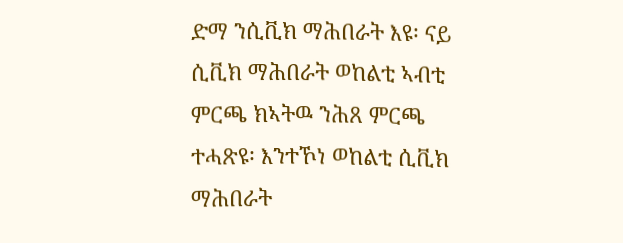ድማ ንሲቪክ ማሕበራት እዩ፡ ናይ ሲቪክ ማሕበራት ወከልቲ ኣብቲ ምርጫ ክኣትዉ ንሕጸ ምርጫ ተሓጽዩ፡ እንተኾነ ወከልቲ ሲቪክ ማሕበራት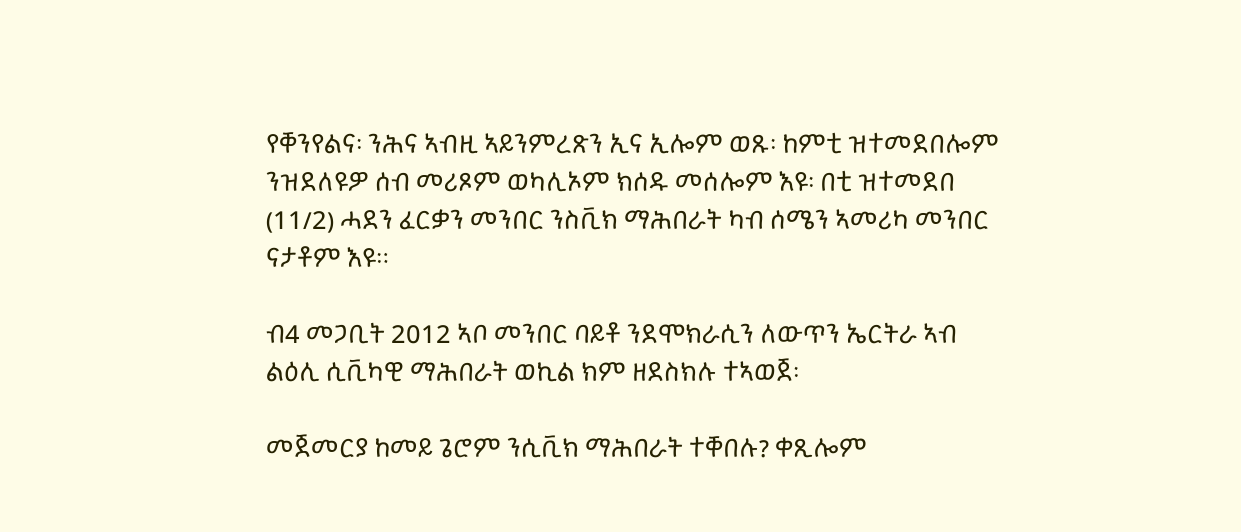የቐንየልና፡ ንሕና ኣብዚ ኣይንምረጽን ኢና ኢሎም ወጹ፡ ከምቲ ዝተመደበሎም ንዝደለዩዎ ሰብ መሪጾም ወካሊኦም ክሰዱ መሰሎም እዩ፡ በቲ ዝተመደበ (11/2) ሓደን ፈርቃን መንበር ንስቪክ ማሕበራት ካብ ሰሜን ኣመሪካ መንበር ናታቶም እዩ።

ብ4 መጋቢት 2012 ኣቦ መንበር ባይቶ ንደሞክራሲን ለውጥን ኤርትራ ኣብ ልዕሊ ሲቪካዊ ማሕበራት ወኪል ክም ዘደስክሉ ተኣወጀ፡

መጀመርያ ከመይ ጌሮም ንሲቪክ ማሕበራት ተቐበሉ? ቀጺሎም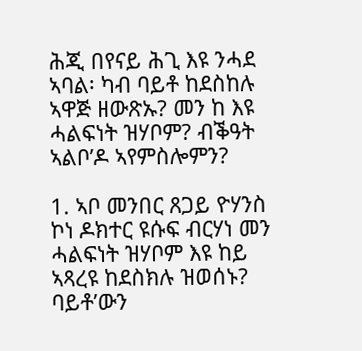ሕጂ በየናይ ሕጊ እዩ ንሓደ ኣባል፡ ካብ ባይቶ ከደስከሉ ኣዋጅ ዘውጽኡ? መን ከ እዩ ሓልፍነት ዝሃቦም? ብቕዓት ኣልቦ’ዶ ኣየምስሎምን?

1. ኣቦ መንበር ጸጋይ ዮሃንስ ኮነ ዶክተር ዩሱፍ ብርሃነ መን ሓልፍነት ዝሃቦም እዩ ከይ ኣጻረዩ ከደስክሉ ዝወሰኑ? ባይቶ’ውን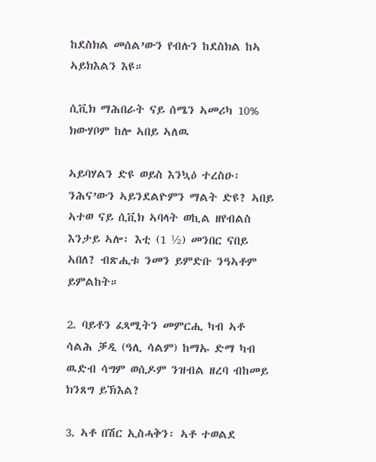ከደስክል መሰል’ውን የብሉን ከደስክል ከኣ ኣይክእልን እዩ።

ሲቪክ ማሕበራት ናይ ሰሜን ኣመሪካ 10% ክውሃቦም ከሎ ኣበይ ኣለዉ

ኣይባሃልን ድዩ ወይስ እንኳዕ ተረስዑ፡ ንሕና’ውን ኣይንደልዮምን ማልት ድዩ? ኣበይ ኣተወ ናይ ሲቪክ ኣባላት ወኪል ዘየብልስ እንታይ ኣሎ፡ እቲ (1 ½) መንበር ናበይ ኣበለ? ብጽሒቱ ንመን ይምድቡ ንዓኣቶም ይምልከት።

2. ባይቶን ፈጻሚትን መምርሒ ካብ ኣቶ ሳልሕ ቓዲ (ዓሊ ሳልም) ከማኡ ድማ ካብ ዉድብ ሳግም ወሲዶም ንዝብል ዘረባ ብከመይ ክንጸግ ይኽእል?

3. ኣቶ በሽር ኢስሓቅን፡ ኣቶ ተወልደ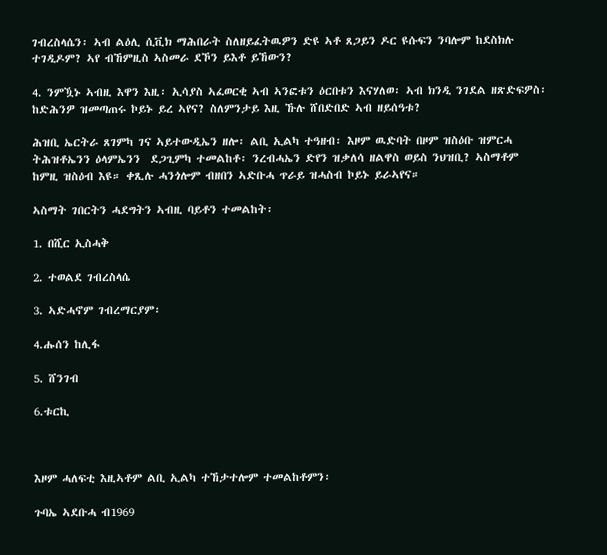ገብረስላሴን፡ ኣብ ልዕሊ ሲቪክ ማሕበራት ስለዘይፈትዉዎን ድዩ ኣቶ ጸጋይን ዶር ዩሱፍን ንባሎም ከደስክሉ ተገዲዶም? ኣየ ብኸምዚስ ኣስመራ ደኾን ይእቶ ይኸውን?

4. ንምዃኑ ኣብዚ እዋን እዚ፡ ኢሳያስ ኣፈወርቂ ኣብ ኣንፎቱን ዕርበቱን እናሃለወ፡ ኣብ ክንዲ ንገደል ዘጽድፍዎስ፡ ከድሕንዎ ዝመጣጠሩ ኮይኑ ይረ ኣየና? ስለምንታይ እዚ ኹሉ ሸበድበድ ኣብ ዘይሰዓቱ?

ሕዝቢ ኤርትራ ጸገምካ ገና ኣይተውዲኤን ዘሎ፡ ልቢ ኢልካ ተዓዘብ፡ እዞም ዉድባት በዞም ዝስዕቡ ዝምርሓ ትሕዝቶኤንን ዕላምኤንን  ደጋጊምካ ተመልከቶ፡ ንረብሓኤን ድየን ዝቃለሳ ዘልዋስ ወይስ ንህዝቢ? ኣስማቶም ከምዚ ዝስዕብ እዩ። ቀጺሉ ሓንጎሎም ብዘበን ኣድቡሓ ጥራይ ዝሓስብ ኮይኑ ይራኣየና።

ኣስማት ገበርትን ሓደግትን ኣብዚ ባይቶን ተመልከት፡

1. በሺር ኢስሓቅ

2. ተወልደ ገብረስላሴ

3. ኣድሓኖም ገብረማርያም፡

4.ሑሰን ከሊፋ

5. ሸንገብ

6.ቱርኪ



እዞም ሓለፍቲ እዚኣቶም ልቢ ኢልካ ተኸታተሎም ተመልከቶምን፡

ጉባኤ ኣደቡሓ ብ1969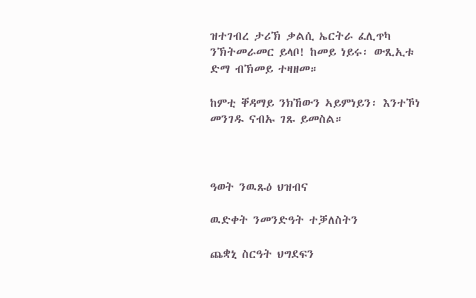ዝተገብረ ታሪኽ ቃልሲ ኤርትራ ፈሊጥካ ንኽትመራመር ይላቦ! ከመይ ነይሩ፡ ውጺኢቱ ድማ ብኽመይ ተዛዘመ።

ከምቲ ቐዳማይ ንክኸውን ኣይምነይን፡ እንተኾነ መንገዱ ናብኡ ገጹ ይመስል።



ዓወት ንዉጹዕ ህዝብና

ዉድቀት ንመንድዓት ተቓለስትን

ጨቋኒ ስርዓት ህግደፍን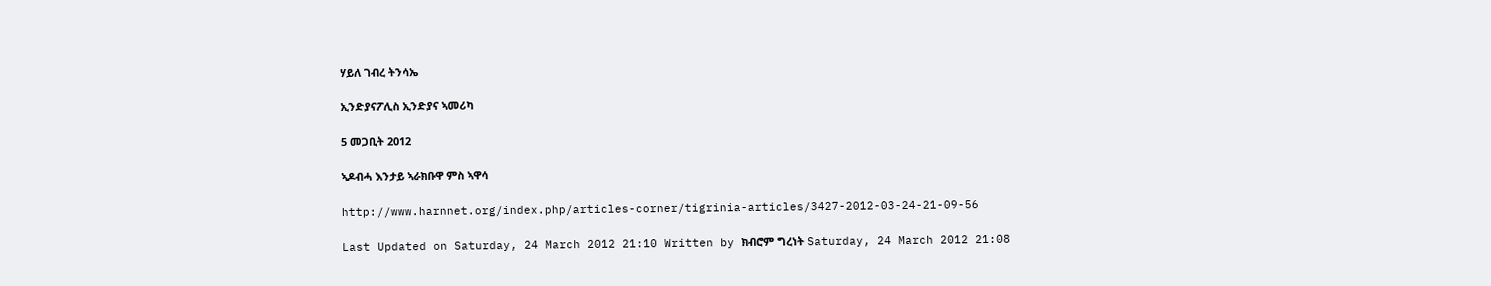ሃይለ ገብረ ትንሳኤ

ኢንድያናፖሊስ ኢንድያና ኣመሪካ

5 መጋቢት 2012

ኣዶብሓ እንታይ ኣራክቡዋ ምስ ኣዋሳ

http://www.harnnet.org/index.php/articles-corner/tigrinia-articles/3427-2012-03-24-21-09-56

Last Updated on Saturday, 24 March 2012 21:10 Written by ክብሮም ግረነት Saturday, 24 March 2012 21:08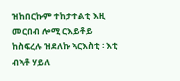ዝከበርኩም ተከታተልቲ እዚ መርበብ ሎሚ ርእይቶይ ከስፍረሉ ዝደለኩ ኣርእስቲ ፡ እቲ ብኣቶ ሃይለ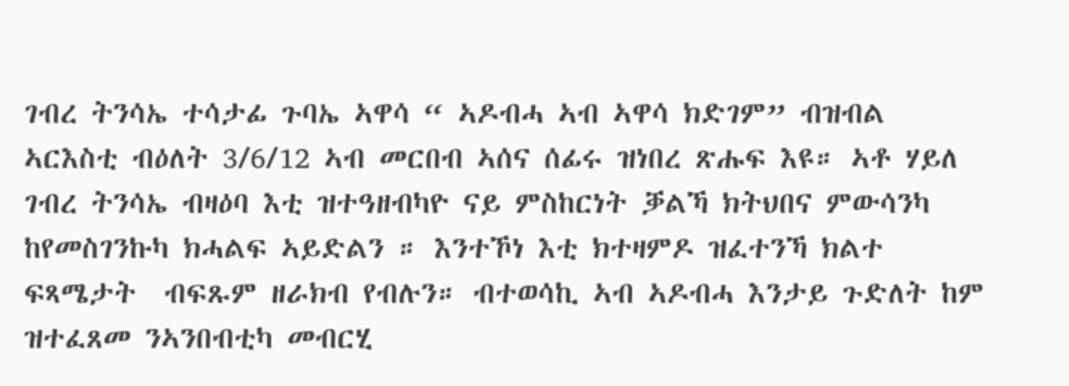ገብረ ትንሳኤ ተሳታፊ ጉባኤ ኣዋሳ “ ኣዶብሓ ኣብ ኣዋሳ ክድገም” ብዝብል ኣርእስቲ ብዕለት 3/6/12 ኣብ መርበብ ኣሰና ሰፊሩ ዝነበረ ጽሑፍ እዩ። ኣቶ ሃይለ ገብረ ትንሳኤ ብዛዕባ እቲ ዝተዓዘብካዮ ናይ ምስከርነት ቓልኻ ክትህበና ምውሳንካ ከየመስገንኩካ ክሓልፍ ኣይድልን ። እንተኾነ እቲ ክተዛምዶ ዝፈተንኻ ክልተ ፍጻሜታት  ብፍጹም ዘራክብ የብሉን። ብተወሳኪ ኣብ ኣዶብሓ እንታይ ጉድለት ከም ዝተፈጸመ ንኣንበብቲካ መብርሂ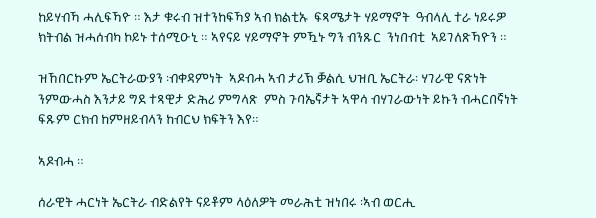ከይሃብኻ ሓሊፍኻዮ ። እታ ቁሩብ ዝተንከፍኻያ ኣብ ክልቲኡ  ፍጻሜታት ሃይማኖት  ዓብላሊ ተራ ነይሩዎ ክትብል ዝሓሰብካ ኮይኑ ተሰሚዑኒ ። ኣየናይ ሃይማኖት ምዃኑ ግን ብንጹር  ንነበብቲ  ኣይገለጽኻዮን ።

ዝኸበርኩም ኤርትራውያን ፡ብቀዳምነት  ኣዶብሓ ኣብ ታሪኽ ቓልሲ ህዝቢ ኤርትራ፡ ሃገራዊ ናጽነት ንምውሓስ እንታይ ግደ ተጻዊታ ድሕሪ ምግላጽ  ምስ ጉባኤኛታት ኣዋሳ ብሃገራውነት ይኩን ብሓርበኛነት ፍጹም ርክብ ከምዘይብላን ከብርህ ክፍትን እየ።

ኣዶብሓ ።

ሰራዊት ሓርነት ኤርትራ ብድልየት ናይቶም ላዕለዎት መራሕቲ ዝነበሩ ፡ኣብ ወርሒ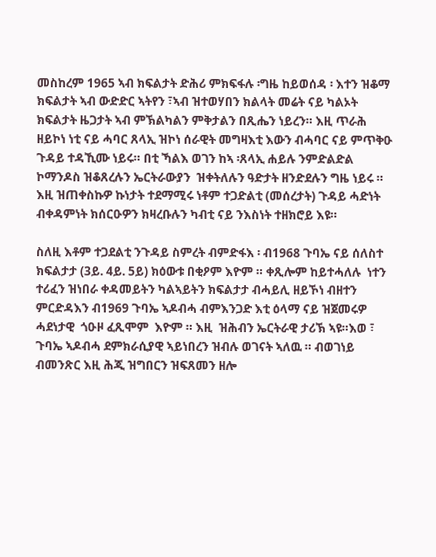መስከረም 1965 ኣብ ክፍልታት ድሕሪ ምክፍፋሉ ፡ግዜ ከይወሰዳ ፡ እተን ዝቆማ ክፍልታት ኣብ ውድድር ኣትየን ፣ኣብ ዝተወሃበን ክልላት መሬት ናይ ካልኦት ክፍልታት ዜጋታት ኣብ ምኽልካልን ምቅታልን በጺሔን ነይረን። እዚ ጥራሕ ዘይኮነ ነቲ ናይ ሓባር ጸላኢ ዝኮነ ሰራዊት መግዛእቲ እውን ብሓባር ናይ ምጥቅዑ ጉዳይ ተዳኺሙ ነይሩ። በቲ ኻልእ ወገን ከኣ ፡ጸላኢ ሐይሉ ንምድልድል ኮማንዶስ ዝቆጸረሉን ኤርትራውያን  ዝቀትለሉን ዓድታት ዘንድደሉን ግዜ ነይሩ ። እዚ ዝጠቀስኩዎ ኩነታት ተደማሚሩ ነቶም ተጋድልቲ (መሰረታት) ጉዳይ ሓድነት ብቀዳምነት ክሰርዑዎን ክዛረቡሉን ካብቲ ናይ ንእስነት ተዘክሮይ እዩ።

ስለዚ እቶም ተጋደልቲ ንጉዳይ ስምረት ብምድፋእ ፡ ብ1968 ጉባኤ ናይ ሰለስተ ክፍልታታ (3ይ. 4ይ. 5ይ) ክዕውቱ በቂዖም እዮም ። ቀጺሎም ከይተሓለሉ  ነተን ተሪፈን ዝነበራ ቀዳመይትን ካልኣይትን ክፍልታታ ብሓይሊ ዘይኾነ ብዘተን ምርድዳእን ብ1969 ጉባኤ ኣዶብሓ ብምእንጋድ እቲ ዕላማ ናይ ዝጀመሩዎ ሓደነታዊ  ጎዑዞ ፈጺሞም  እዮም ። እዚ  ዝሕብን ኤርትራዊ ታሪኽ ኣዩ።እወ ፣ ጉባኤ ኣዶብሓ ደምክራሲያዊ ኣይነበረን ዝብሉ ወገናት ኣለዉ ። ብወገነይ ብመንጽር እዚ ሕጂ ዝግበርን ዝፍጸመን ዘሎ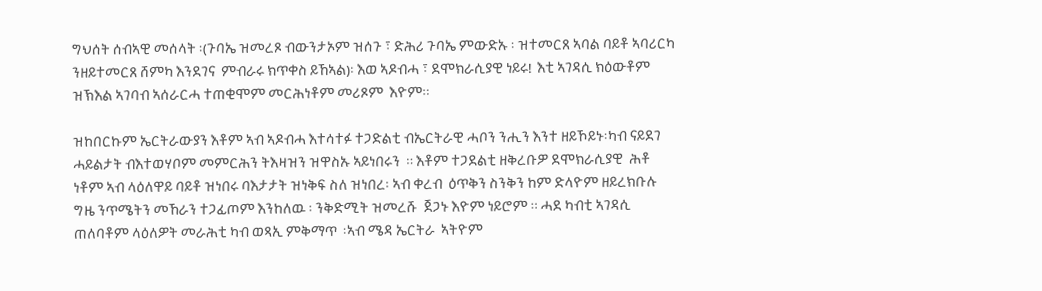ግህሰት ሰብኣዊ መሰላት ፡(ጉባኤ ዝመረጾ ብውንታኦም ዝሰጉ ፣ ድሕሪ ጉባኤ ምውድኡ ፡ ዝተመርጸ ኣባል ባይቶ ኣባሪርካ ንዘይተመርጸ ሸምካ እንደገና  ምብራሩ ክጥቀስ ይኸኣል)፡ እወ ኣዶብሓ ፣ ደሞክራሲያዊ ነይሩ!  እቲ ኣገዳሲ ክዕውቶም ዝኽእል ኣገባብ ኣሰራርሓ ተጠቂሞም መርሕነቶም መሪጾም  እዮም።

ዝከበርኩም ኤርትራውያን እቶም ኣብ ኣዶብሓ እተሳተፉ ተጋድልቲ ብኤርትራዊ ሓቦን ንሒን እንተ ዘይኾይኑ፡ካብ ናይደገ ሓይልታት ብእተወሃቦም መምርሕን ትእዛዝን ዝዋስኡ ኣይነበሩን  ። እቶም ተጋደልቲ ዘቅረቡዎ ደሞክራሲያዊ  ሕቶ ነቶም ኣብ ላዕለዋይ ባይቶ ዝነበሩ ባእታታት ዝነቅፍ ስለ ዝነበረ፡ ኣብ ቀረብ  ዕጥቅን ስንቅን ከም ድላዮም ዘይረክቡሉ ግዜ ንጥሜትን መኸራን ተጋፊጦም እንከለዉ ፡ ንቅድሚት ዝመረሹ  ጀጋኑ እዮም ነይሮም ። ሓደ ካብቲ ኣገዳሲ ጠለባቶም ላዕለዎት መራሕቲ ካብ ወጻኢ ምቅማጥ  ፡ኣብ ሜዳ ኤርትራ  ኣትዮም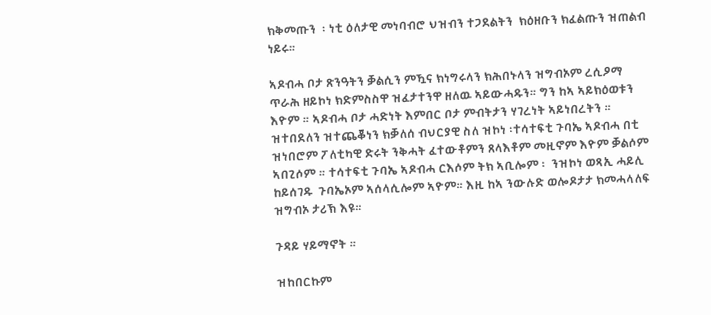ክቅመጡን  ፡ ነቲ ዕለታዊ መነባብሮ ህዝብን ተጋደልትን  ክዕዘቡን ክፈልጡን ዝጠልብ ነይሩ።

ኣዶብሓ ቦታ ጽንዓትን ቓልሲን ምዃና ክነግሩላን ክሕበኑላን ዝግብኦም ረሲዖማ ጥራሕ ዘይኮነ ክድምስስዋ ዝፈታተንዋ ዘለዉ ኣይውሓዱን። ግን ከኣ ኣይክዕወቱን እዮም ። ኣዶብሓ ቦታ ሓድነት እምበር ቦታ ምብትታን ሃገረነት ኣይነበረትን ። ዝተበደለን ዝተጨቖነን ክቓለሰ ብህርያዊ ስለ ዝኮነ ፡ተሳተፍቲ ጉባኤ ኣዶብሓ በቲ ዝነበሮም ፖለቲካዊ ድሩት ንቅሓት ፈተውቶምን ጸላእቶም መዚኖም እዮም ቓልሶም ኣበጊሶም ። ተሳተፍቲ ጉባኤ ኣዶብሓ ርእሶም ትክ ኣቢሎም ፡  ንዝኮነ ወጻኢ ሓይሊ ከይሰገዱ  ጉባኤኦም ኣሰላሲሎም ኣዮም። እዚ ከኣ ንውሉድ ወሎዶታታ ክመሓላለፍ ዝግብኦ ታሪኽ እዩ።

ጉዳይ ሃይማኖት ።

ዝከበርኩም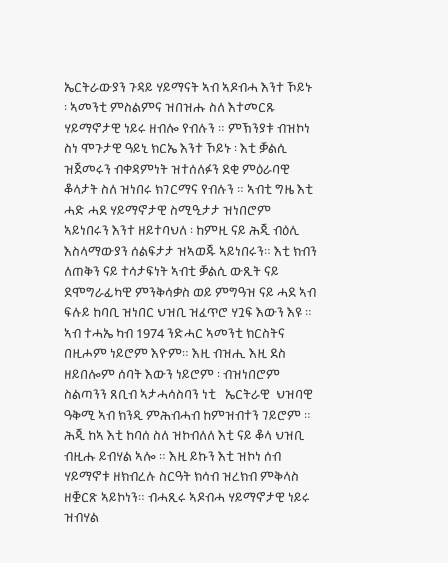ኤርትራውያን ጉዳይ ሃይማናት ኣብ ኣዶብሓ እንተ ኾይኑ ፡ ኣመንቲ ምስልምና ዝበዝሑ ስለ እተመርጹ ሃይማኖታዊ ነይሩ ዘብሎ የብሉን ። ምኽንያቱ ብዝኮነ ስነ ሞጉታዊ ዓይኒ ክርኤ እንተ ኾይኑ ፡ እቲ ቓልሲ ዝጀመሩን ብቀዳምነት ዝተሰለፉን ደቂ ምዕራባዊ ቆላታት ስለ ዝነበሩ ክገርማና የብሉን ። ኣብቲ ግዜ እቲ ሓድ ሓደ ሃይማኖታዊ ስሚዒታታ ዝነበሮም ኣይነበሩን እንተ ዘይተባህለ ፡ ከምዚ ናይ ሕጂ ብዕሊ እስላማውያን ሰልፍታታ ዝኣወጁ ኣይነበሩን። እቲ ክብን ለጠቅን ናይ ተሳታፍነት ኣብቲ ቓልሲ ውጺት ናይ  ደሞግራፊካዊ ምንቅሳቃስ ወይ ምግዓዝ ናይ ሓደ ኣብ ፍሉይ ከባቢ ዝነበር ህዝቢ ዝፈጥሮ ሃጓፍ እውን እዩ ። ኣብ ተሓኤ ካብ 1974 ንድሓር ኣመንቲ ክርስትና በዚሖም ነይሮም እዮም። እዚ ብዝሒ እዚ ደስ ዘይበሎም ሰባት እውን ነይሮም ፡ ብዝነበሮም ስልጣንን ጸቢብ ኣታሓሳስባን ነቲ   ኤርትራዊ  ህዝባዊ ዓቅሚ ኣብ ክንዲ ምሕብሓብ ከምዝብተን ገይሮም ። ሕጂ ከኣ እቲ ከባሰ ስለ ዝኮብለለ እቲ ናይ ቆላ ህዝቢ ብዚሑ ይብሃል ኣሎ ። እዚ ይኩን እቲ ዝኮነ ሰብ ሃይማኖቱ ዘክብረሉ ስርዓት ክሳብ ዝረክብ ምቅላስ ዘቛርጽ ኣይኮነን። ብሓጺሩ ኣዶብሓ ሃይማኖታዊ ነይሩ ዝብሃል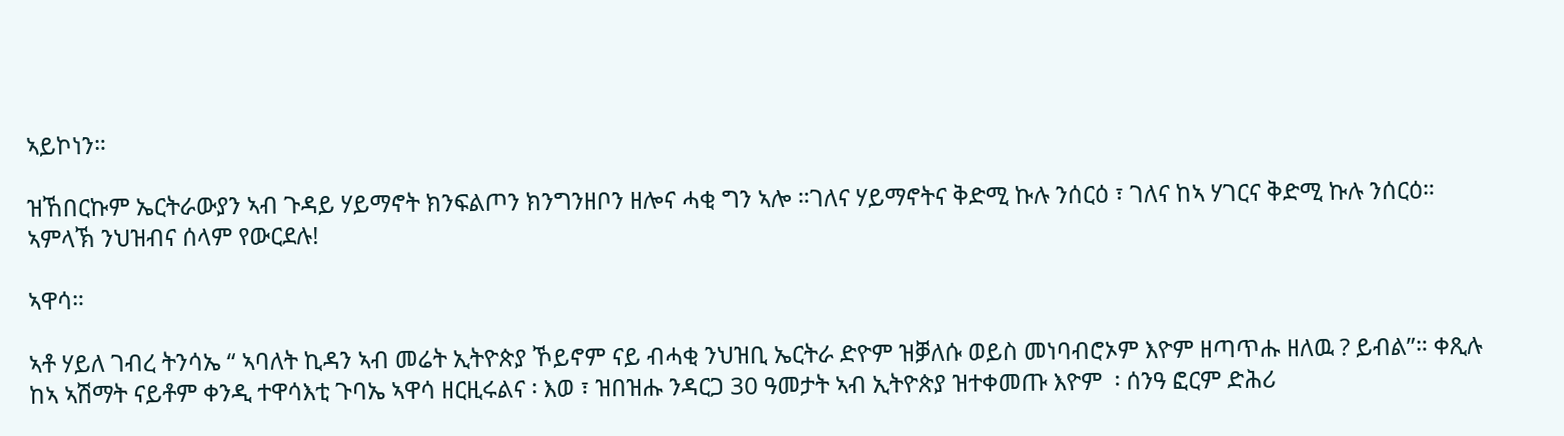ኣይኮነን።

ዝኸበርኩም ኤርትራውያን ኣብ ጉዳይ ሃይማኖት ክንፍልጦን ክንግንዘቦን ዘሎና ሓቂ ግን ኣሎ ።ገለና ሃይማኖትና ቅድሚ ኩሉ ንሰርዕ ፣ ገለና ከኣ ሃገርና ቅድሚ ኩሉ ንሰርዕ። ኣምላኽ ንህዝብና ሰላም የውርደሉ!

ኣዋሳ።

ኣቶ ሃይለ ገብረ ትንሳኤ “ ኣባለት ኪዳን ኣብ መሬት ኢትዮጵያ ኾይኖም ናይ ብሓቂ ንህዝቢ ኤርትራ ድዮም ዝቓለሱ ወይስ መነባብሮኦም እዮም ዘጣጥሑ ዘለዉ ? ይብል”። ቀጺሉ ከኣ ኣሽማት ናይቶም ቀንዲ ተዋሳእቲ ጉባኤ ኣዋሳ ዘርዚሩልና ፡ እወ ፣ ዝበዝሑ ንዳርጋ 30 ዓመታት ኣብ ኢትዮጵያ ዝተቀመጡ እዮም  ፡ ሰንዓ ፎርም ድሕሪ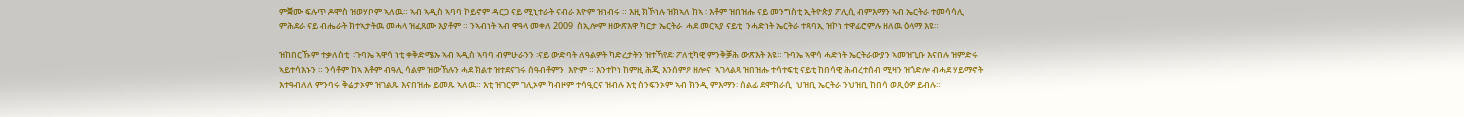ምቛሙ ፍሉጥ ዶሞስ ዝወሃቦም ኣለዉ። ኣብ ኣዲስ ኣባባ ኮይኖም ዳርጋ ናይ ሚኒተራት ናብራ እዮም ዝነብሩ ። እዚ ክኾነሉ ዝክኣለ ከኣ ፡ እቶም ዝበዝሑ ናይ መንግስቲ ኢትዮጵያ ፖሊሲ ብምእማን ኣብ ኤርትራ ተመሳሳሊ  ምሕደራ ናይ ብሔራት ክተኣታትዉ መሓላ ዝፈጸሙ እያቶም ። ንኣብነት ኣብ ዋዓላ መቀለ 2009  ስኢሎም ዘውጽእዋ ካርታ ኤርትራ  ሓደ መርኣያ ናይቲ  ንሓድነት ኤርትራ ተጻባኢ ዝኮነ ተዋፊሮምሉ ዘለዉ ዕላማ እዩ።

ዝከበርኹም ተቃለስቲ  ፡ጉባኤ ኣዋሳ ነቲ ቀቅድሜኡ ኣብ ኣዲስ ኣባባ ብምሁራንን ፡ናይ ውድባት ለዓልዎት ካድረታትን ዝተኻየደ፡ ፖለቲካዊ ምንቅቓሕ ውጽእት እዩ። ጉባኤ ኣዋሳ ሓድነት ኤርትራውያን ኣመዝጊቡ እናበሉ ዝምድሩ ኣይተሳእኑን ። ንሳቶም ከኣ እቶም ብዓሊ ሳልም ዝውኸሉን ሓደ ክልተ ዝተደናገሩ ሰዓብቶምን  እዮም ። እንተኮነ ከምዚ ሕጂ እንሰምዖ ዘሎና  ኣገላልጻ ዝበዝሑ ተሳተፍቲ ናይቲ ከበሳዊ ሕብረተሰብ ሚዛን ዝጎድሎ ብሓደ ሃይማኖት እተዓብለለ ምንባሩ ቅሬታኦም ዝገልጹ እናበዝሑ ይመጹ ኣለዉ። እቲ ዝገርም ገሊኦም ካብዞም ተሳዒርና ዝብሉ እቲ ስንፍንኦም ኣብ ክንዲ ምእማን፡ ሰልፊ ደሞክራሲ  ህዝቢ ኤርትራ ንህዝቢ ከበሳ ወጺዕዎ ይብሉ።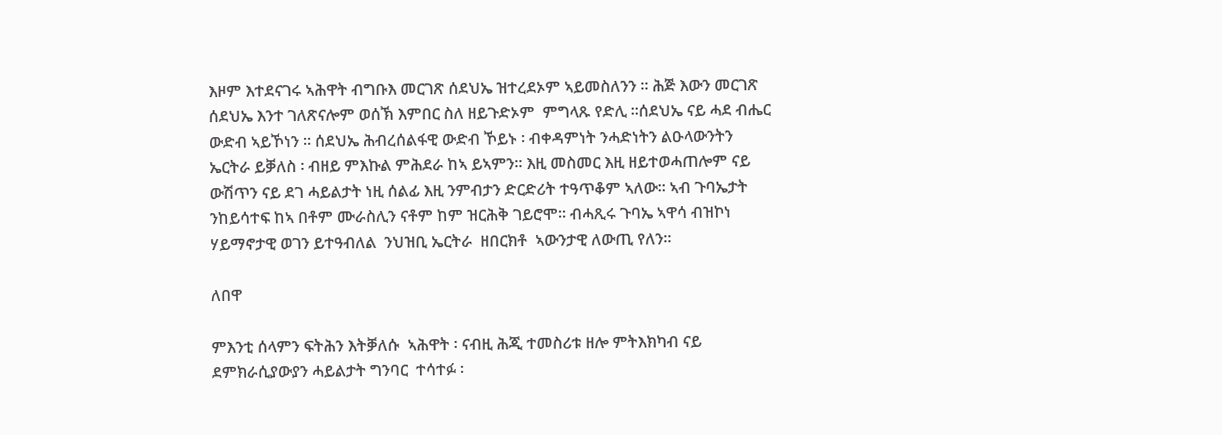እዞም እተደናገሩ ኣሕዋት ብግቡእ መርገጽ ሰደህኤ ዝተረደኦም ኣይመስለንን ። ሕጅ እውን መርገጽ ሰደህኤ እንተ ገለጽናሎም ወሰኽ እምበር ስለ ዘይጉድኦም  ምግላጹ የድሊ ።ሰደህኤ ናይ ሓደ ብሔር ውድብ ኣይኾነን ። ሰደህኤ ሕብረሰልፋዊ ውድብ ኾይኑ ፡ ብቀዳምነት ንሓድነትን ልዑላውንትን   ኤርትራ ይቓለስ ፡ ብዘይ ምእኩል ምሕደራ ከኣ ይኣምን። እዚ መስመር እዚ ዘይተወሓጠሎም ናይ ውሽጥን ናይ ደገ ሓይልታት ነዚ ሰልፊ እዚ ንምብታን ድርድሪት ተዓጥቆም ኣለው። ኣብ ጉባኤታት ንከይሳተፍ ከኣ በቶም ሙራስሊን ናቶም ከም ዝርሕቅ ገይሮሞ። ብሓጺሩ ጉባኤ ኣዋሳ ብዝኮነ ሃይማኖታዊ ወገን ይተዓብለል  ንህዝቢ ኤርትራ  ዘበርክቶ  ኣውንታዊ ለውጢ የለን።

ለበዋ

ምእንቲ ሰላምን ፍትሕን እትቓለሱ  ኣሕዋት ፡ ናብዚ ሕጂ ተመስሪቱ ዘሎ ምትእክካብ ናይ ደምክራሲያውያን ሓይልታት ግንባር  ተሳተፉ ፡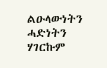ልዑላውነትን ሓድነትን ሃገርኩም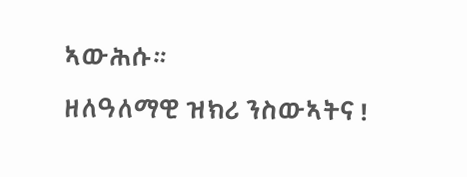ኣውሕሱ።

ዘለዓለማዊ ዝክሪ ንስውኣትና !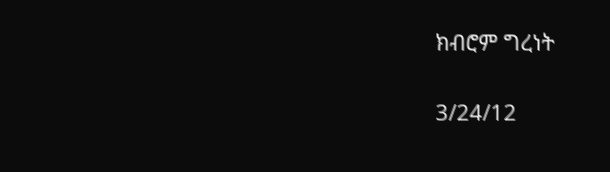ክብሮም ግረነት

3/24/12